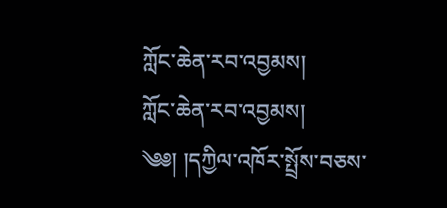ཀློང་ཆེན་རབ་འབྱམས།
ཀློང་ཆེན་རབ་འབྱམས།
༄༅། །དཀྱིལ་འཁོར་སྤྲོས་བཅས་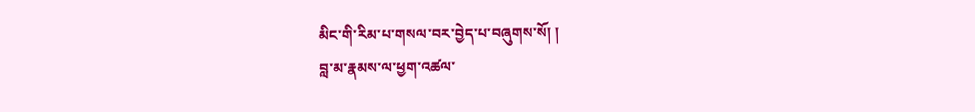མིང་གི་རིམ་པ་གསལ་བར་བྱེད་པ་བཞུགས་སོ། །
བླ་མ་རྣམས་ལ་ཕྱག་འཚལ་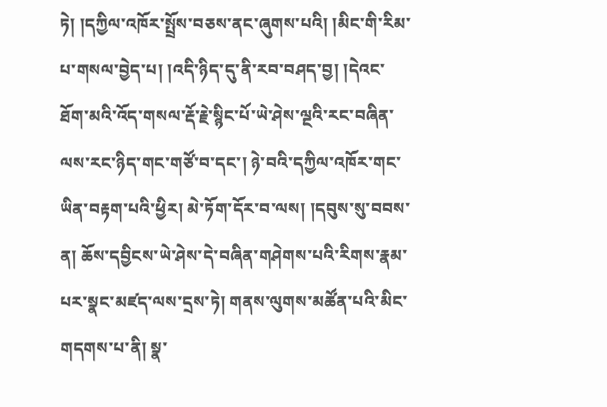ཏེ། །དཀྱིལ་འཁོར་སྤྲོས་བཅས་ནང་ཞུགས་པའི། །མིང་གི་རིམ་པ་གསལ་བྱེད་པ། །འདི་ཉིད་དུ་ནི་རབ་བཤད་བྱ། །དེའང་ཐོག་མའི་འོད་གསལ་རྡོ་རྗེ་སྙིང་པོ་ཡེ་ཤེས་ལྔའི་རང་བཞིན་ལས་རང་ཉིད་གང་གཙོ་བ་དང་། ཉེ་བའི་དཀྱིལ་འཁོར་གང་ཡིན་བརྟག་པའི་ཕྱིར། མེ་ཏོག་དོར་བ་ལས། །དབུས་སུ་བབས་ན། ཆོས་དབྱིངས་ཡེ་ཤེས་དེ་བཞིན་གཤེགས་པའི་རིགས་རྣམ་པར་སྣང་མཛད་ལས་དྲས་ཏེ། གནས་ལུགས་མཚོན་པའི་མིང་གདགས་པ་ནི། སྣ་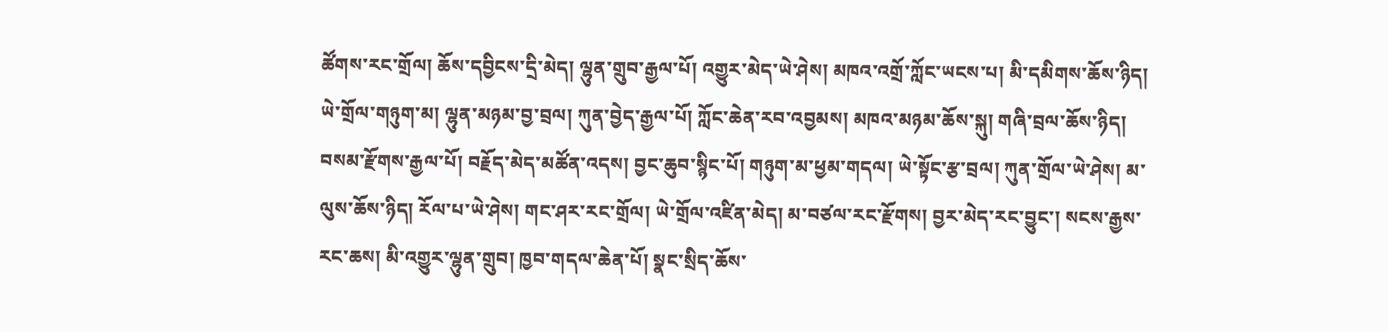ཚོགས་རང་གྲོལ། ཆོས་དབྱིངས་དྲི་མེད། ལྷུན་གྲུབ་རྒྱལ་པོ། འགྱུར་མེད་ཡེ་ཤེས། མཁའ་འགྲོ་ཀློང་ཡངས་པ། མི་དམིགས་ཆོས་ཉིད། ཡེ་གྲོལ་གཉུག་མ། ལྷུན་མཉམ་བྱ་བྲལ། ཀུན་བྱེད་རྒྱལ་པོ། ཀློང་ཆེན་རབ་འབྱམས། མཁའ་མཉམ་ཆོས་སྐུ། གཞི་བྲལ་ཆོས་ཉིད། བསམ་རྫོགས་རྒྱལ་པོ། བརྗོད་མེད་མཚོན་འདས། བྱང་ཆུབ་སྙིང་པོ། གཉུག་མ་ཕྱམ་གདལ། ཡེ་སྟོང་རྩ་བྲལ། ཀུན་གྲོལ་ཡེ་ཤེས། མ་ལུས་ཆོས་ཉིད། རོལ་པ་ཡེ་ཤེས། གང་ཤར་རང་གྲོལ། ཡེ་གྲོལ་འཛིན་མེད། མ་བཙལ་རང་རྫོགས། བྱར་མེད་རང་བྱུང་། སངས་རྒྱས་རང་ཆས། མི་འགྱུར་ལྷུན་གྲུབ། ཁྱབ་གདལ་ཆེན་པོ། སྣང་སྲིད་ཆོས་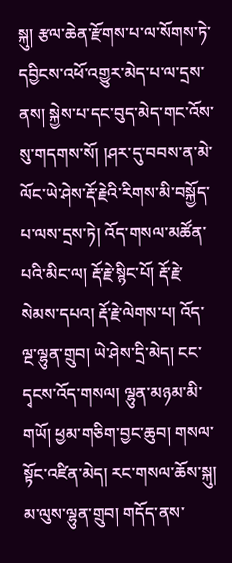སྐུ། རྩལ་ཆེན་རྫོགས་པ་ལ་སོགས་ཏེ་དབྱིངས་འཕོ་འགྱུར་མེད་པ་ལ་དྲས་ནས། སྐྱེས་པ་དང་བུད་མེད་གང་འོས་སུ་གདགས་སོ། །ཤར་དུ་བབས་ན་མེ་ལོང་ཡེ་ཤེས་རྡོ་རྗེའི་རིགས་མི་བསྐྱོད་པ་ལས་དྲས་ཏེ། འོད་གསལ་མཚོན་པའི་མིང་ལ། རྡོ་རྗེ་སྙིང་པོ། རྡོ་རྗེ་སེམས་དཔའ། རྡོ་རྗེ་ལེགས་པ། འོད་ལྔ་ལྷུན་གྲུབ། ཡེ་ཤེས་དྲི་མེད། ངང་དྭངས་འོད་གསལ། ལྷུན་མཉམ་མི་གཡོ། ཕྱམ་གཅིག་བྱང་ཆུབ། གསལ་སྟོང་འཛིན་མེད། རང་གསལ་ཆོས་སྐུ། མ་ལུས་ལྷུན་གྲུབ། གདོད་ནས་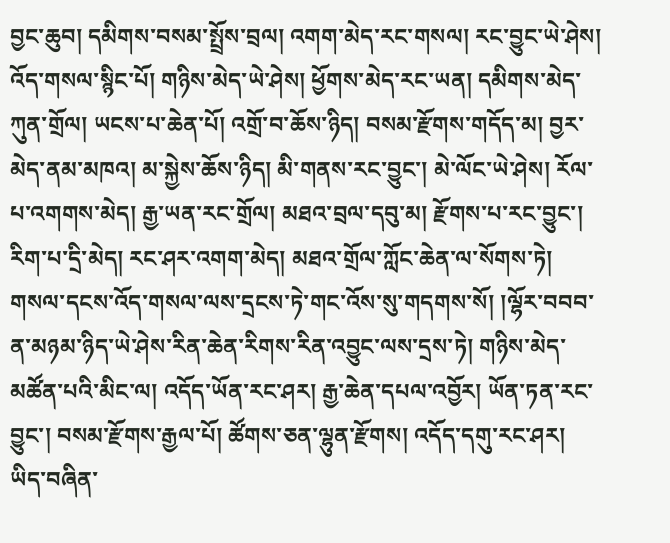བྱང་ཆུབ། དམིགས་བསམ་སྤྲོས་བྲལ། འགག་མེད་རང་གསལ། རང་བྱུང་ཡེ་ཤེས། འོད་གསལ་སྙིང་པོ། གཉིས་མེད་ཡེ་ཤེས། ཕྱོགས་མེད་རང་ཡན། དམིགས་མེད་ཀུན་གྲོལ། ཡངས་པ་ཆེན་པོ། འགྲོ་བ་ཆོས་ཉིད། བསམ་རྫོགས་གདོད་མ། བྱར་མེད་ནམ་མཁའ། མ་སྐྱེས་ཆོས་ཉིད། མི་གནས་རང་བྱུང་། མེ་ལོང་ཡེ་ཤེས། རོལ་པ་འགགས་མེད། རྒྱ་ཡན་རང་གྲོལ། མཐའ་བྲལ་དབུ་མ། རྫོགས་པ་རང་བྱུང་། རིག་པ་དྲི་མེད། རང་ཤར་འགག་མེད། མཐའ་གྲོལ་ཀློང་ཆེན་ལ་སོགས་ཏེ། གསལ་དངས་འོད་གསལ་ལས་དྲངས་ཏེ་གང་འོས་སུ་གདགས་སོ། །ལྷོར་བབབ་ན་མཉམ་ཉིད་ཡེ་ཤེས་རིན་ཆེན་རིགས་རིན་འབྱུང་ལས་དྲས་ཏེ། གཉིས་མེད་མཚོན་པའི་མིང་ལ། འདོད་ཡོན་རང་ཤར། རྒྱ་ཆེན་དཔལ་འབྱོར། ཡོན་ཏན་རང་བྱུང་། བསམ་རྫོགས་རྒྱལ་པོ། ཚོགས་ཅན་ལྷུན་རྫོགས། འདོད་དགུ་རང་ཤར། ཡིད་བཞིན་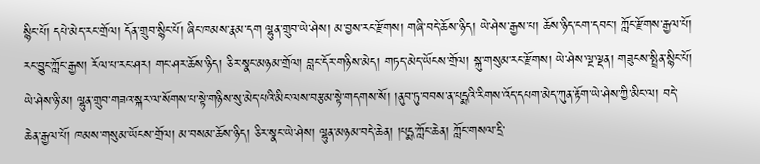སྙིང་པོ། དཔེ་མེད་རང་གྲོལ། དོན་གྲུབ་སྙིང་པོ། ཞིང་ཁམས་རྣམ་དག ལྷུན་གྲུབ་ཡེ་ཤེས། མ་བྱས་རང་རྫོགས། གཞི་བདེ་ཆོས་ཉིད། ཡེ་ཤེས་རྒྱས་པ། ཆོས་ཉིད་ངག་དབང་། ཀློང་རྫོགས་རྒྱལ་པོ། རང་བྱུང་ཀློང་རྒྱས། རོལ་པ་རང་ཤར། གང་ཤར་ཆོས་ཉིད། ཅིར་སྣང་མཉམ་གྲོལ། བླང་དོར་གཉིས་མེད། གཏད་མེད་ཡོངས་གྲོལ། སྐུ་གསུམ་རང་རྫོགས། ཡེ་ཤེས་ལྔ་ལྡན། གཟུངས་སྤྲིན་སྙིང་པོ། ཡེ་ཤེས་ཉི་མ། ལྷུན་གྲུབ་གཟའ་སྐར་ལ་སོགས་པ་སྟེ་གཉིས་སུ་མེད་པའི་མིང་ལས་བརྩམ་སྟེ་གདགས་སོ། །ནུབ་ཏུ་བབས་ན་པདྨའི་རིགས་འོད་དཔག་མེད་ཀུན་རྟོག་ཡེ་ཤེས་ཀྱི་མིང་ལ། བདེ་ཆེན་རྒྱལ་པོ། ཁམས་གསུམ་ཡོངས་གྲོལ། མ་བསམ་ཆོས་ཉིད། ཅིར་སྣང་ཡེ་ཤེས། ལྷུན་མཉམ་བདེ་ཆེན། །པདྨ་ཀློང་ཆེན། ཀློང་གསལ་དྲི་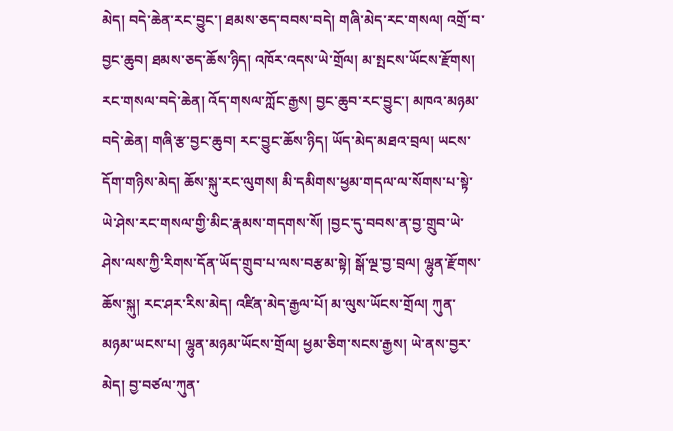མེད། བདེ་ཆེན་རང་བྱུང་། ཐམས་ཅད་བབས་བདེ། གཞི་མེད་རང་གསལ། འགྲོ་བ་བྱང་ཆུབ། ཐམས་ཅད་ཆོས་ཉིད། འཁོར་འདས་ཡེ་གྲོལ། མ་སྤངས་ཡོངས་རྫོགས། རང་གསལ་བདེ་ཆེན། འོད་གསལ་ཀློང་རྒྱས། བྱང་ཆུབ་རང་བྱུང་། མཁའ་མཉམ་བདེ་ཆེན། གཞི་རྩ་བྱང་ཆུབ། རང་བྱུང་ཆོས་ཉིད། ཡོད་མེད་མཐའ་བྲལ། ཡངས་དོག་གཉིས་མེད། ཆོས་སྐུ་རང་ལུགས། མི་དམིགས་ཕྱམ་གདལ་ལ་སོགས་པ་སྟེ་ཡེ་ཤེས་རང་གསལ་གྱི་མིང་རྣམས་གདགས་སོ། །བྱང་དུ་བབས་ན་བྱ་གྲུབ་ཡེ་ཤེས་ལས་ཀྱི་རིགས་དོན་ཡོད་གྲུབ་པ་ལས་བརྩམ་སྟེ། སྒོ་ལྔ་བྱ་བྲལ། ལྷུན་རྫོགས་ཆོས་སྐུ། རང་ཤར་རིས་མེད། འཛིན་མེད་རྒྱལ་པོ། མ་ལུས་ཡོངས་གྲོལ། ཀུན་མཉམ་ཡངས་པ། ལྷུན་མཉམ་ཡོངས་གྲོལ། ཕྱམ་ཅིག་སངས་རྒྱས། ཡེ་ནས་བྱར་མེད། བྱ་བཙལ་ཀུན་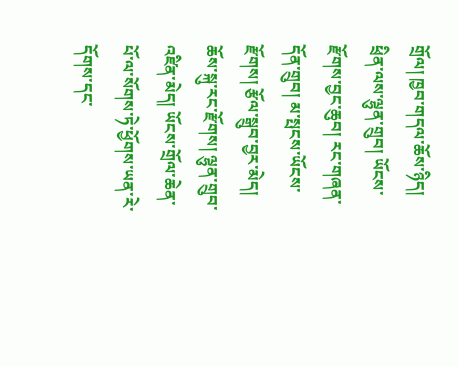གྲོལ། ཁྱབ་གདལ་ཆོས་ཉིད། ཕྲིན་ལས་ལྷུན་གྲུབ། ཡོངས་རྫོགས་བྱང་ཆུབ། རང་གཞན་དོན་གྲུབ། མ་སྤངས་ཡོངས་རྫོགས། རྩོལ་སྒྲུབ་བྱར་མེད། ཆོས་སྐུ་རང་རྫོགས། ལྷུན་གྲུབ་འཛིན་མེད། ཡོངས་གྲོལ་ཆེན་པོ་ལ་སོགས་ཏེ་ཕྱོགས་ཡན་རེ་དོགས་དང་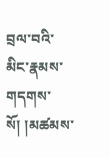བྲལ་བའི་མིང་རྣམས་གདགས་སོ། །མཚམས་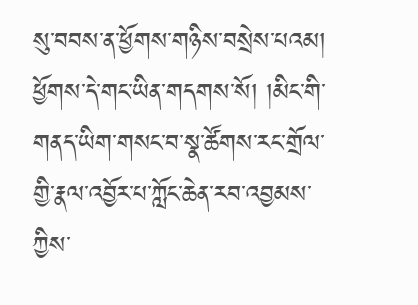སུ་བབས་ན་ཕྱོགས་གཉིས་བསྲེས་པའམ། ཕྱོགས་དེ་གང་ཡིན་གདགས་སོ། །མིང་གི་གནད་ཡིག་གསང་བ་སྣ་ཚོགས་རང་གྲོལ་གྱི་རྣལ་འབྱོར་པ་ཀློང་ཆེན་རབ་འབྱམས་ཀྱིས་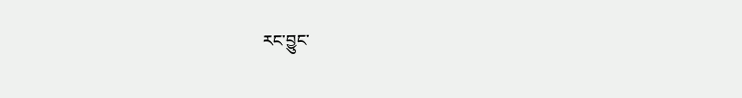རང་བྱུང་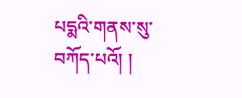པདྨའི་གནས་སུ་བཀོད་པའོ། །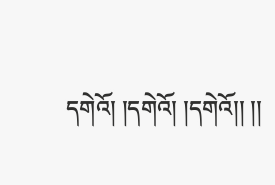དགེའོ། །དགེའོ། །དགེའོ།། །།